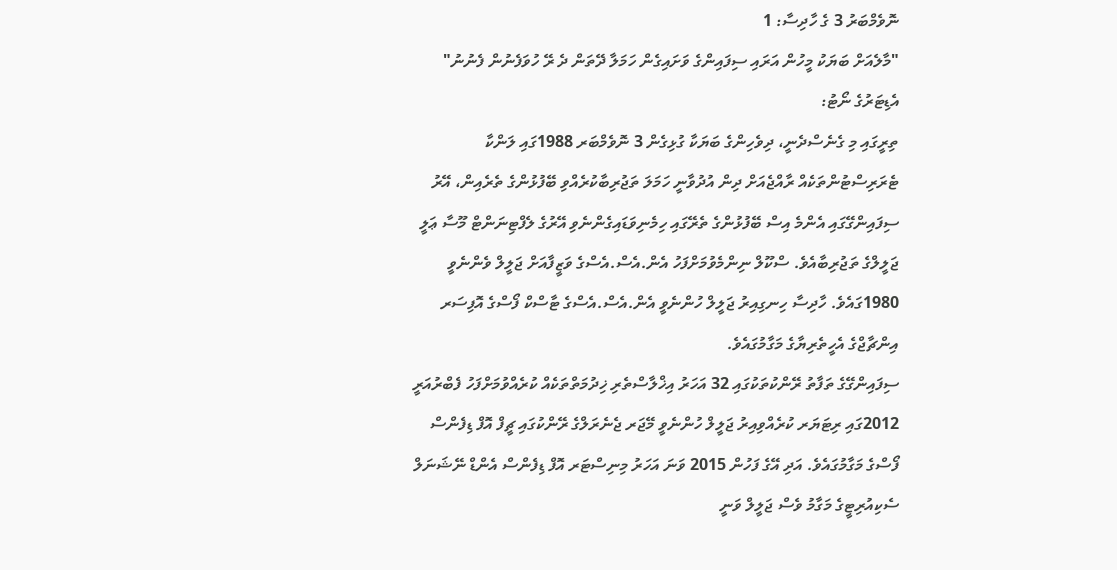ނޮވެމްބަރު 3 ގެ ހާދިސާ: 1
"މާލެއަށް ބަޔަކު މީހުން އަރައި ސިފައިންގެ ވަށައިގެން ހަމަލާ ދޭތަން ދެ ރޭ ހުވަފެނުން ފެނުނު"
އެޑިޓަރުގެ ނޯޓު:
ތިރީގައި މި ގެނެސްދެނީ، ދިވެހިންގެ ބަޔަކާ ގުޅިގެން 3 ނޮވެމްބަރ 1988ގައި ލަންކާ ޓެރަރިސްޓުންތަކެއް ރާއްޖެއަށް ދިން އުދުވާނީ ހަމަލަ ތަޖުރިބާކުރެއްވި ބޭފުޅުންގެ ތެރެއިން، އޭރު ސިފައިންގޭގައި އެންމެ އިސް ބޭފުޅުންގެ ތެރޭގައި ހިމެނިވަޑައިގެންނެވި އޭރުގެ ލެފްޓިނަންޓް މޫސާ ޢަލީ ޖަލީލްގެ ތަޖުރިބާއެވެ. ސްކޫލް ނިންމެވުމަށްފަހު އެން.އެސް.އެސްގެ ވަޒީފާއަށް ޖަލީލް ވެންނެވީ 1980ގައެވެ. ހާދިސާ ހިނގިއިރު ޖަލީލް ހުންނެވީ އެން.އެސް.އެސްގެ ޓާސްކް ފޯސްގެ އޮފިސަރ އިންޗާޖްގެ އެހީތެރިޔާގެ މަގާމުގައެވެ.
ސިފައިންގޭގެ ތަފާތު ރޭންކުތަކުގައި 32 އަހަރު އިޚްލާސްތެރި ޚިދުމަތްތަކެއް ކުރެއްވުމަށްފަހު ފެބްރުއަރީ 2012ގައި ރިޓަޔަރ ކުރެއްވިއިރު ޖަލީލް ހުންނެވީ މޭޖަރ ޖެނެރަލްގެ ރޭންކުގައި ޗީފް އޮފް ޑިފެންސް ފޯސްގެ މަގާމުގައެވެ. އަދި އޭގެ ފަހުން 2015 ވަނަ އަހަރު މިނިސްޓަރ އޮފް ޑިފެންސް އެންޑް ނޭޝަނަލް ސެކިއުރިޓީގެ މަގާމު ވެސް ޖަލީލް ވަނީ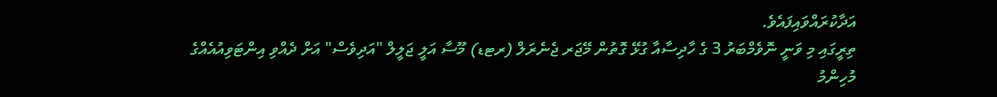އަދާކުރައްވައިފައެވެ.
ތިރީގައި މި ވަނީ ނޮވެމްބަރު 3 ގެ ހާދިސާއާ ގުޅޭ ގޮތުން މޭޖަރ ޖެނެރަލް (ރޓޑ) މޫސާ އަލީ ޖަލީލް "އަދިވެސް" އަށް ދެއްވި އިންޓަވިއުއެއްގެ މުހިންމު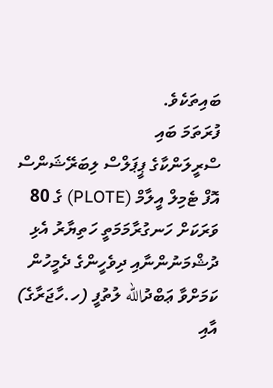ބައިތަކެވެ.
ފުރަތަމަ ބައި
ސްރީލަންކާގެ ޕީޕަލްސް ލިބަރޭޝަންސް އޮފް ޓެމިލް އީލާމް (PLOTE) ގެ 80 ވަރަކަށް ހަނގުރާމަމަތީ ހަތިޔާރު އެޅި ދުޝްމަނުންނާއި ދިވެހީންގެ ދެމީހުން ކަމަށްވާ ޢަބްދުالله ލުތުފީ (ހ.ހާޖަރާގެ) އާއި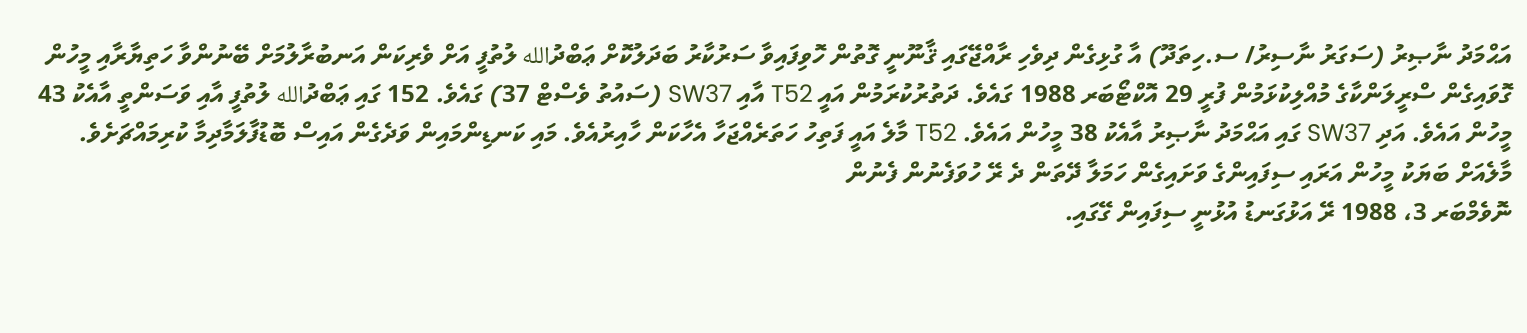އަޙްމަދު ނާޞިރު (ސަގަރު ނާސިރު/ ސ.ހިތަދޫ) އާ ގުޅިގެން ދިވެހި ރާއްޖޭގައި ޤާނޫނީ ގޮތުން ހޮވިފައިވާ ސަރުކާރު ބަދަލުކޮށް ޢަބްދުالله ލުތުފީ އަށް ވެރިކަން އަނބުރާލުމަށް ބޭނުންވާ ހަތިޔާރާއި މީހުން ގޮވައިގެން ސްރީލަންކާގެ މުއްލިކުޅަމުން ފުރީ 29 އޮކްޓޯބަރ 1988 ގައެވެ. ދަތުރުކުރަމުން އައީ T52 އާއި SW37 (ސައުތު ވެސްޓް 37) ގައެވެ. 152 ގައި ޢަބްދުالله ލުތުފީ އާއި ވަސަންތީ އާއެކު 43 މީހުން އައެވެ. އަދި SW37 ގައި އަޙްމަދު ނާޞިރު އާއެކު 38 މީހުން އައެވެ. T52 މާލެ އައީ ފަތިހު ހަތަރެއްޖަހާ އެހާކަން ހާއިރުއެވެ. މައި ކަނޑިންމައިން ވަދެގެން އައިސް ބޮޑުފާލަމާދިމާ ކުރިމައްޗަށެވެ.
މާލެއަށް ބަޔަކު މީހުން އަރައި ސިފައިންގެ ވަށައިގެން ހަމަލާ ދޭތަން ދެ ރޭ ހުވަފެނުން ފެނުން
ނޮވެމްބަރ 3، 1988 ރޭ އަޅުގަނޑު އުޅުނީ ސިފައިން ގޭގައި.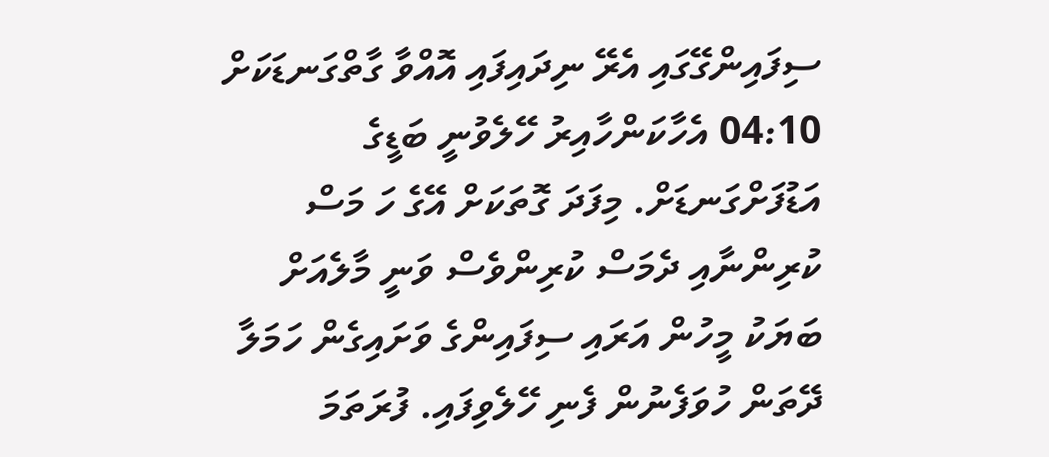ސިފައިންގޭގައި އެރޭ ނިދައިފައި އޮއްވާ ގާތްގަނޑަކަށް 04:10 އެހާކަންހާއިރު ހޭލެވުނީ ބަޑީގެ އަޑުފަށްގަނޑަށް. މިފަދަ ގޮތަކަށް އޭގެ ހަ މަސް ކުރިންނާއި ދެމަސް ކުރިންވެސް ވަނީ މާލެއަށް ބަޔަކު މީހުން އަރައި ސިފައިންގެ ވަށައިގެން ހަމަލާ ދޭތަން ހުވަފެނުން ފެނި ހޭލެވިފައި. ފުރަތަމަ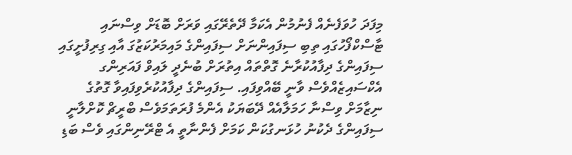މިފަދަ ހުވަފެނެއް ފެނުމުން އެކަމާ ދޭތެރޭގައި ވަރަށް ބޮޑަށް ވިސްނައި ޓާސްކްފޯހުގައި ތިބި ސިފައިންނަށް ސިފައިންގެ މައިމަރުކަޒުގަ އާއި ގިރިފުށީގައި ސިފައިންގެ ދިފާއުކުރާނެ ގޮތްތައް އިތުރަށް ބުނެދީ ލައިވް ފައަރިންގ އެކްސައިޒެއްވެސް ވާނީ ބޭއްވިފައި. ސިފައިންގެ ދިފާއުކުރެވިފައިވާ ގޮތުގެ ނިޒާމަށް ވިސްނާ ހަމަލާއެއް ދޭބަޔަކު އެންމެ ފުރަތަމަވެސް ބްރީޗް ކޮށްލާނީ ސިފައިންގެ ދެކުނު ހުޅަނގުކަން ކަމަށް ފެންނާތީ އެ ޓްރޭނިންގައި ވެސް ބަޑި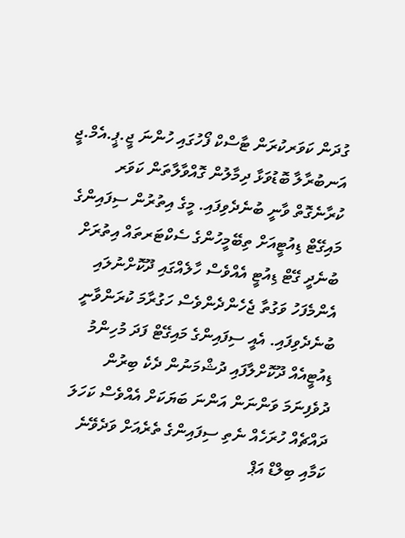ގުދަން ކަވަރކުރަން ޓާސްކް ފޯހުގައި ހުންނަ ޖީ.ޕީ.އެމް.ޖީ އަނބުރާލާ ބޮޑުވަޅާ ދިމާލުން ގޮއްވާލާތަން ކަވަރ ކުރާނެގޮތް ވާނީ ބުނެދެވިފައި. މީގެ އިތުރުން ސިފައިންގެ މައިގޭޓް ޑިއުޓީއަށް ތިބޭމީހުންގެ ސެކްޓަރތައް އިތުރަށް ބުނެދީ ގޭޓް ޑިއުޓީ އެއްވެސް ހާލެއްގައި ދޫކޮށްނުލައި އެންމެފަހު ވަގުތާ ޖެހެންދެންވެސް ހަގުރާމަ ކުރަންވާނީ ބުނެދެވިފައި. އެއީ ސިފައިންގެ މައިގޭޓް ފަދަ މުހިންމު ޑިއުޓީއެއް ދޫކޮށްލާފައި ދުޝްމަނުން ދެކެ ބިރުން ދުވެފިނަމަ ވަންނަން އަންނަ ބަޔަކަށް އެއްވެސް ކަހަލަ ދައްޗެއް ހުރަހެއް ނެތި ސިފައިންގެ ތެރެއަށް ވަދެވޭނެ ކަމާއި ބިލްޑް އަޕް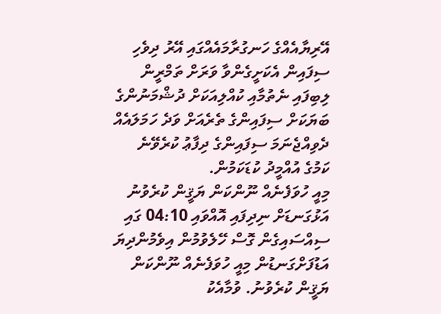އޭރިޔާއެއްގެ ހަނގުރާމައެއްގައި އޭރު ދިވެހި ސިފައިން އެކަށީގެންވާ ވަރަށް ތަމްރީން ލިބިފައި ނެތުމާއި ކުއްލިއަކަށް ދުޝްމަނުންގެ ބަޔަކަށް ސިފައިންގެ ތެރެއަށް ވަދެ ހަމަލައެއް ދެވިއްޖެނަމަ ސިފައިންގެ ދިފާޢު ކުރެވޭނެ ކަމުގެ އުއްމީދު ކުޑަކަމުން.
މިއީ ހުވަފެނެއް ނޫންކަން ޔަޤީން ކުރެވުނު
އަޅުގަނޑަށް ނިދިފައި އޮއްވައި 04:10 ގައި ސިއްސައިގެން ގޮސް ހޭލެވުމުން އިވެމުންދިޔަ އަޑުފަށްގަނޑުން މިއީ ހުވަފެނެއް ނޫންކަން ޔަޤީން ކުރެވުނު. ވުމާއެކު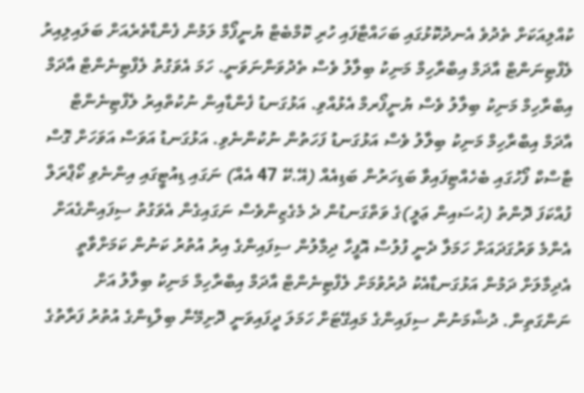ކުއްލިއަކަށް ތެދުވެ އެނދުކޮޅުގައި ބަހައްޓާފައި ހުރި ކޮމްބެޓް ޔުނީފޯމް ލަމުން ފެންޑާތެރެއަށް ބަލައިލިއިރު ލެފްޓިނަންޓް އާދަމް އިބްރާހިމް މަނިކު ބިލާލު ވެސް ތެދުވަންނަވަނީ. ހަމަ އެވަގުތު ލެފްޓިނެންޓް އާދަމް އިބްރާހިމް މަނިކު ބިލާލު ވެސް ޔުނީފޯރމް އެޅުއްވި. އަޅުގަނޑު ފެންޑާއިން ނުކުތްއިރު ލެފްޓިނެންޓް އާދަމް އިބްރާހިމް މަނިކު ބިލާލު ވެސް އަޅުގަނޑު ފަހަތުން ނުކުންނެވި. އަޅުގަނޑު އަވަސް އަވަހަށް ގޮސް ޓާސްކް ފޯހުގައި ބެހެއްޓިފައިވާ ބަޑިހަރުން ބަޑިއެއް (އޭ.ކޭ 47 އެއް) ނަގައި ޑިއުޓީގައި އިންނެވި ކޯޕްރަލް ފުއްކަފަ ދޮންތު (ޙުސައިން ޢަލީ)ގެ ވަތްގަނޑުން ދެ މެގެޒިންވެސް ނަގައިގެން އެވަގުތު ސިފައިންގެއަށް އެންމެ ވަރުގަދައަށް ހަމަލާ ދެނީ ފުލުސް އޮފީހާ ދިމާލުން ސިފައިންގެ އިރު އުތުރު ކަނުން ކަމަށްވާތީ އެދިމާލަށް ދަމުން އަޅުގަނޑާއެކު ދުރުވުމަށް ލެފްޓިނެންޓް އާދަމް އިބްރާހިމް މަނިކު ބިލާލު އަށް ނަންގަތިން. ދުޝްމަނުން ސިފައިންގެ މައިގޭޓަށް ހަމަލަ ދީފައިވަނީ ދޮށިމޭނާ ބިލްޑިންގެ އުތުރު ފަރާތުގެ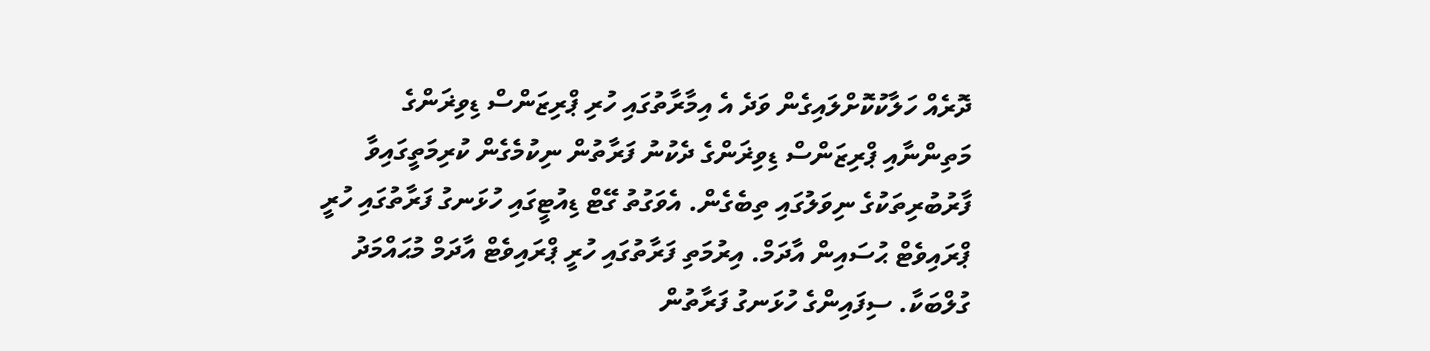ދޮރެއް ހަލާކުކޮށްލައިގެން ވަދެ އެ އިމާރާތުގައި ހުރި ޕްރިޒަންސް ޑިވިޜަންގެ މަތިންނާއި ޕްރިޒަންސް ޑިވިޜަންގެ ދެކުނު ފަރާތުން ނިކުމެގެން ކުރިމަތީގައިވާ ފާރުބުރިތަކުގެ ނިވަލުގައި ތިބެގެން. އެވަގުތު ގޭޓް ޑިއުޓީގައި ހުޅަނގު ފަރާތުގައި ހުރީ ޕްރައިވެޓް ޙުސައިން އާދަމް. އިރުމަތި ފަރާތުގައި ހުރީ ޕްރައިވެޓް އާދަމް މުޙައްމަދު ގުލްބަކާ. ސިފައިންގެ ހުޅަނގު ފަރާތުން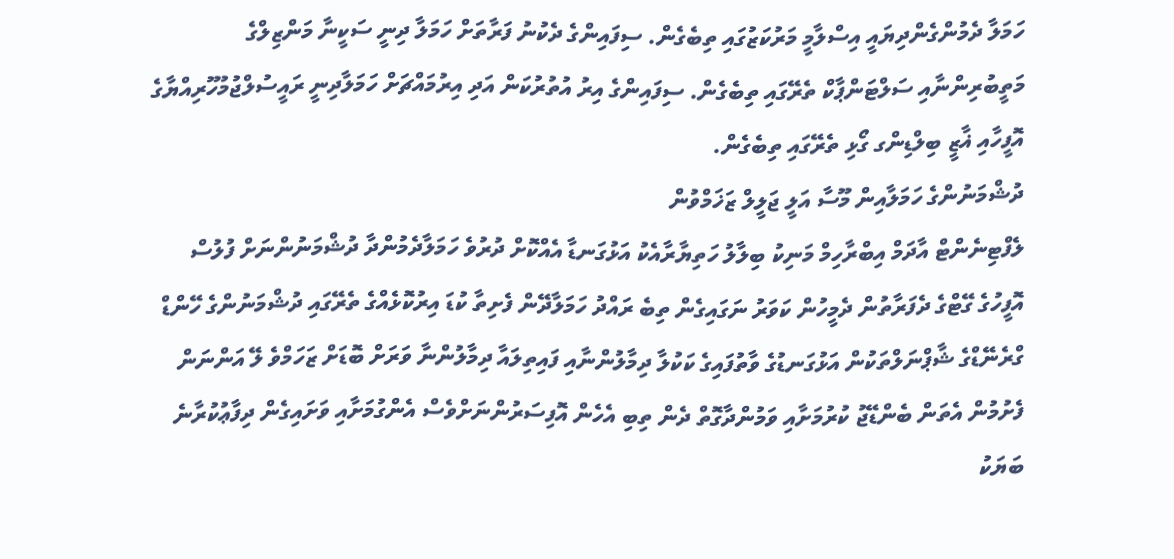ހަމަލާ ދެމުންގެންދިޔައީ އިސްލާމީ މަރުކަޒުގައި ތިބެގެން. ސިފައިންގެ ދެކުނު ފަރާތަށް ހަމަލާ ދިނީ ސަކީނާ މަންޒިލްގެ މަތީބުރިންނާއި ސަލްޓަންޕާކް ތެރޭގައި ތިބެގެން. ސިފައިންގެ އިރު އުތުރުކަން އަދި އިރުމައްޗަށް ހަމަލާދިނީ ރައީސުލްޖުމުހޫރިއްޔާގެ އޮފީހާއި ޣާޒީ ބިލްޑިންގ ގޯޅި ތެރޭގައި ތިބެގެން.
ދުޝްމަނުންގެ ހަމަލާއިން މޫސާ އަލީ ޖަލީލް ޒަޚަމްވުން
ލެފްޓިނެންޓް އާދަމް އިބްރާހިމް މަނިކު ބިލާލު ހަތިޔާރާއެކު އަޅުގަނޑާ އެއްކޮށް ދުރުވެ ހަމަލާދެމުންދާ ދުޝްމަނުންނަށް ފުލުސް އޮފީހުގެ ގޭޓްގެ ދެފަރާތުން ދެމީހުން ކަވަރު ނަގައިގެން ތިބެ ރައްދު ހަމަލާދޭން ފެށިތާ ކުޑަ އިރުކޮޅެއްގެ ތެރޭގައި ދުޝްމަނުންގެ ހޭންޑް ގްރެނޭޑްގެ ޝާޕްނަލްތަކުން އަޅުގަނޑުގެ ވާތުފައިގެ ކަކުލާ ދިމާލުންނާއި ފައިތިލައާ ދިމާލުންނާ ވަރަށް ބޮޑަށް ޒަހަމްވެ ލޭ އަންނަން ފެށުމުން އެތަން ބެންޑޭޖު ކުރުމަށާއި ވަމުންދާގޮތް ދެން ތިބި އެހެން އޮފިސަރުންނަށްވެސް އެންގުމަށާއި ވަށައިގެން ދިފާޢުކުރާނެ ބަޔަކު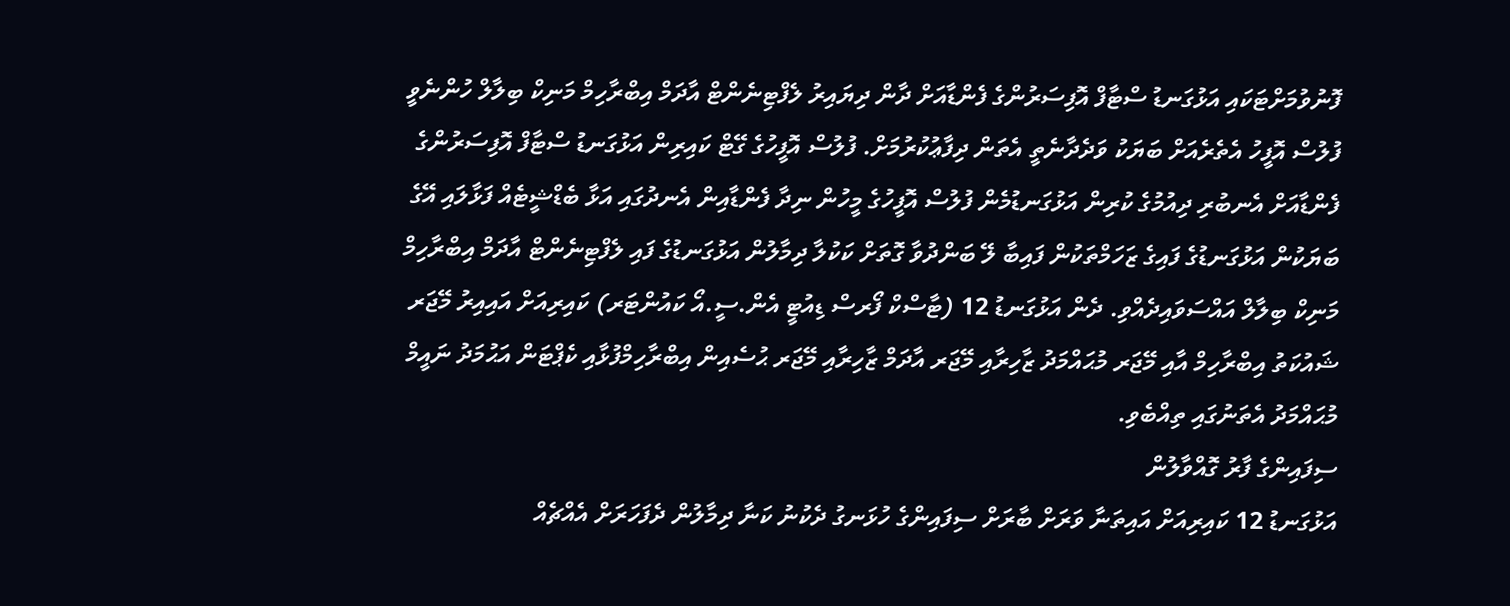ފޮނުވުމަށްޓަކައި އަޅުގަނޑު ސްޓާފް އޮފިސަރުންގެ ފެންޑާއަށް ދާން ދިޔައިރު ލެފްޓިނެންޓް އާދަމް އިބްރާހިމް މަނިކް ބިލާލް ހުންނެވީ ފުލުސް އޮފީހު އެތެރެއަށް ބަޔަކު ވަދެދާނެތީ އެތަން ދިފާޢުކުރުމަށް. ފުލުސް އޮފީހުގެ ގޭޓް ކައިރިން އަޅުގަނޑު ސްޓާފް އޮފިސަރުންގެ ފެންޑާއަށް އެނބުރި ދިއުމުގެ ކުރިން އަޅުގަނޑުމެން ފުލުސް އޮފީހުގެ މީހުން ނިދާ ފެންޑާއިން އެނދުގައި އަޅާ ބެޑްޝީޓެއް ފަޅާލައި އޭގެ ބަޔަކުން އަޅުގަނޑުގެ ފައިގެ ޒަހަމްތަކުން ފައިބާ ލޭ ބަންދުވާ ގޮތަށް ކަކުލާ ދިމާލުން އަޅުގަނޑުގެ ފައި ލެފްޓިނެންޓް އާދަމް އިބްރާހިމް މަނިކް ބިލާލް އައްސަވައިދެއްވި. ދެން އަޅުގަނޑު 12 (ޓާސްކް ފޯރސް ޑިއުޓީ އެން.ސީ.އޯ ކައުންޓަރ) ކައިރިއަށް އައިއިރު މޭޖަރ ޝައުކަތު އިބްރާހިމް އާއި މޭޖަރ މުޙައްމަދު ޒާހިރާއި މޭޖަރ އާދަމް ޒާހިރާއި މޭޖަރ ޙުސެއިން އިބްރާހިމްފުޅާއި ކެޕްޓަން އަޙުމަދު ނައީމް މުޙައްމަދު އެތަނުގައި ތިއްބެވި.
ސިފައިންގެ ފާރު ގޮއްވާލުން
އަޅުގަނޑު 12 ކައިރިއަށް އައިތަނާ ވަރަށް ބާރަށް ސިފައިންގެ ހުޅަނގު ދެކުނު ކަނާ ދިމާލުން ދެފަހަރަށް އެއްޗެއް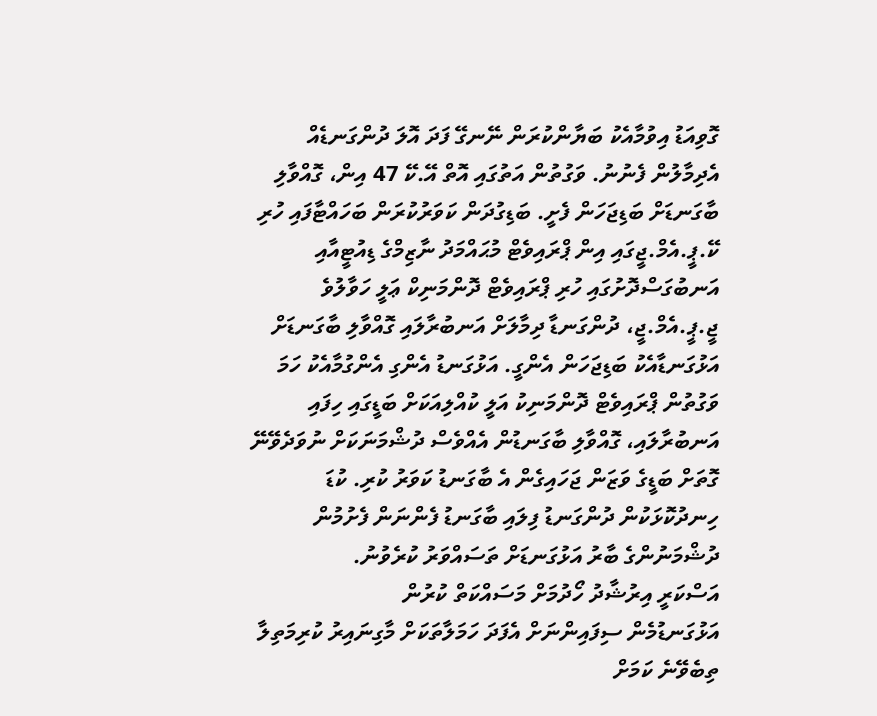ގޮވިއަޑު އިވުމާއެކު ބަޔާންކުރަން ނޭނގޭ ފަދަ އޮލަ ދުންގަނޑެއް އެދިމާލުން ފެނުނު. ވަގުތުން އަތުގައި އޮތް އޭ.ކޭ 47 އިން، ގޮއްވާލި ބާގަނޑަށް ބަޑިޖަހަން ފެށީ. ބަޑިގުދަން ކަވަރުކުރަން ބަހައްޓާފައި ހުރި ކޭ.ޕީ.އެމް.ޖީގައި އިން ޕްރައިވެޓް މުޙައްމަދު ނާޒިމްގެ ޑިއުޓީއާއި އަނބުގަސްދޮށުގައި ހުރި ޕްރައިވެޓް ދޮންމަނިކް ޢަލީ ހަވާލުވެ ޖީ.ޕީ.އެމް.ޖީ، ދުންގަނޑާ ދިމާލަށް އަނބުރާލައި ގޮއްވާލި ބާގަނޑަށް އަޅުގަނޑާއެކު ބަޑިޖަހަން އެންގީ. އަޅުގަނޑު އެންގި އެންގުމާއެކު ހަމަ ވަގުތުން ޕްރައިވެޓް ދޮންމަނިކު އަލީ ކުއްލިއަކަށް ބަޑީގައި ހިފައި އަނބުރާލައި، ގޮއްވާލި ބާގަނޑުން އެއްވެސް ދުޝްމަނަކަށް ނުވަދެވޭނޭ ގޮތަށް ބަޑީގެ ވަޒަން ޖަހައިގެން އެ ބާގަނޑު ކަވަރު ކުރި. ކުޑަ ހިނދުކޮޅަކުން ދުންގަނޑު ފިލައި ބާގަނޑު ފެންނަން ފެށުމުން ދުޝްމަނުންގެ ބާރު އަޅުގަނޑަށް ތަސައްވަރު ކުރެވުނު.
އަސްކަރީ އިރުޝާދު ހޯދުމަށް މަސައްކަތް ކުރުން
އަޅުގަނޑުމެން ސިފައިންނަށް އެފަދަ ހަމަލާތަކަށް މާގިނައިރު ކުރިމަތިލާ ތިބެވޭނެ ކަމަށް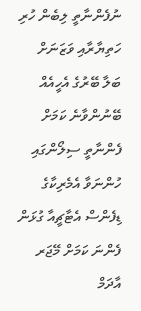ނުފެންނާތީ ލިބެން ހުރި ހަތިޔާރާއި ވަޒަނަށް ބަލާ ބޭރުގެ އެހީއެއް ބޭނުންވާނެ ކަމަށް ފެންނާތީ ސިލޯންގައި ހުންނަވާ އެމެރިކާގެ ޑިފެންސް އެޓާޗީއާ ގުޅަން ފެންނަ ކަމަށް މޭޖަރ އާދަމް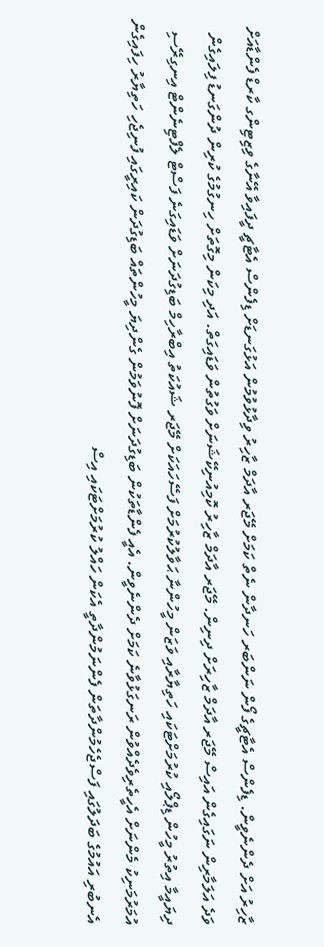ޒާހިރު އަށް ދެންނެވީން. ޑިފެންސް އެޓާޗީގެ ފޯން ނަންބަރ ހަނދާން ނެތް ކަމަށް މޭޖަރ އާދަމް ޒާހިރު ވިދާޅުވުމުން އަޅުގަނޑަށް ޑިފެންސް އެޓާޗީ ދީފައިވާ އޭނާގެ ވިޒިޓިންގ ކާރޑް ފެންޑާއަށް ވަދެ އަލަމާރިން ނަގައިގެން އައިސް މޭޖަރ އާދަމް ޒާހިރަށް ދިނިން. މޭޖަރ އާދަމް ޒާހިރު ކޮމިއުނިކޭޝަނަށް ވަގުތުން ވަޑައިގަތް. އަދި މިކަން މިގޮތަށް ހިނގުމުގެ ކުރިން ދުންގަނޑު ފިލައިގެން ދިޔައީމާ އިތުރު މީހުން ޑިޕްލޯއި ކުރުމަށްޓަކައި ހަތިޔާރާއި ވަޒަން މީހުންނާ ޙަވާލުކުރުމަށް ފަސޭހައަކަށް މޭޖަރ ޝައުކަތު އިބްރާހިމް ބަޑިގުދަނަށް ވަޑައިގަނެ ފަސްޓް ލެފްޓިނެންޓް އިނގިރޭސި އުމަރުމަނިކު މެންނަށް އެހީތެރިވެދެއްވުން ރަނގަޅުވާނެ ކަމަށް ދެންނެވީން. އެއީ ފެންޑާތަކުން ބަޑިގުދަނަށް ފޮނުވަމުން ގެންދިޔަ މީހުންތައް ބަޑިގުދަން ކައިރީގައި ފުނިޖެހި ހަތިޔާރު ހިފައިގެން އެނބުރި އައުމުގެ ބަދަލުގައި ފަސްޖެހެމުންދާތަން ފެންނަމުންދާތީ އެކަން ހައްލު ކުރުމަށްޓަކައި އިސް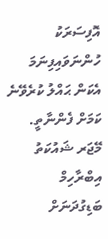އޮފިސަރަކު ހުންނަވައިފިނަމަ އެކަން ޙައްލު ކުރެވޭނެ ކަމަށް ފެންނާތީ. މޭޖަރ ޝައުކަތު އިބްރާހިމް ބަޑިގުދަނަށް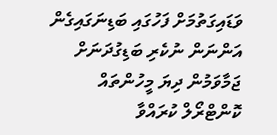ވަޑައިގަތުމަށް ފަހުގައި ބަޑިނަގައިގެން އަންނަން ނުކެރި ބަޑިގުދަނަށް ޖަމާވަމުން ދިޔަ މީހުންތައް ކޮންޓްރޯލް ކުރައްވާ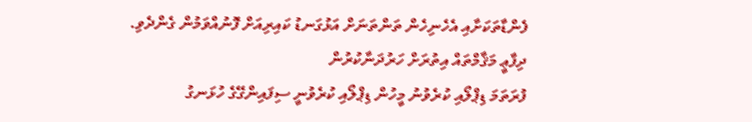ފެންޑާތަކަށާއި އެހެނިހެން ތަންތަނަށް އަޅުގަނޑު ކައިރިއަށް ފޮނުއްވަމުން ގެންދެވި.
ދިފާޢީ މަޤާމްތައް އިތުރަށް ހަރުދަނާކުރުން
ފުރަތަމަ ޑިޕްލޯއި ކުރެވުނު މީހުން ޑިޕްލޯއި ކުރެވުނީ ސިފައިންގޭގެ ހުޅަނގު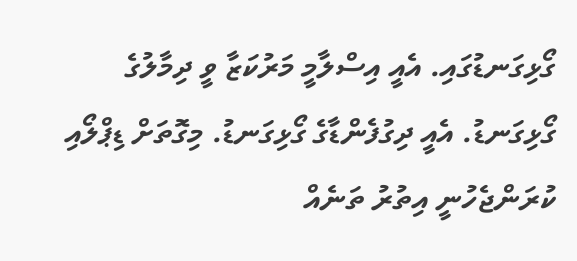ގޯޅިގަނޑުގައި. އެއީ އިސްލާމީ މަރުކަޒާ ވީ ދިމާލުގެ ގޯޅިގަނޑު. އެއީ ދިގުފެންޑާގެ ގޯޅިގަނޑު. މިގޮތަށް ޑިޕްލޯއި ކުރަންޖެހުނީ އިތުރު ތަނެއް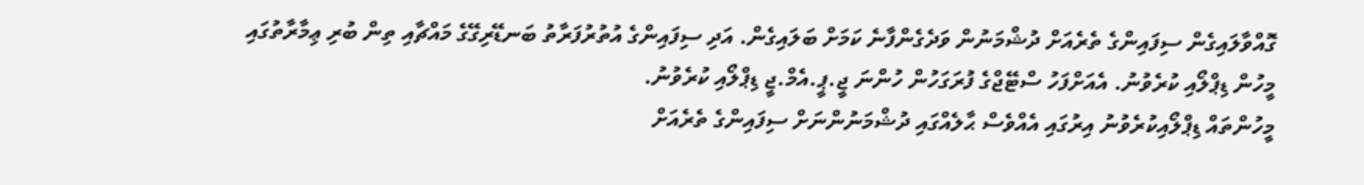ގޮއްވާލައިގެން ސިފައިންގެ ތެރެއަށް ދުޝްމަނުން ވަދެގެންފާނެ ކަމަށް ބަލައިގެން. އަދި ސިފައިންގެ އުތުރުފަރާތު ބަނޑޭރިގޭގެ މައްޗާއި ތިން ބުރި ޢިމާރާތުގައި މީހުން ޑިޕްލޯއި ކުރެވުނު. އެއަށްފަހު ސްޓޭޖްގެ ފުރަގަހުން ހުންނަ ޖީ.ޕީ.އެމް.ޖީ ޑިޕްލޯއި ކުރެވުނު.
މީހުންތައް ޑިޕްލޯއިކުރެވުނު އިރުގައި އެއްވެސް ޙާލެއްގައި ދުޝްމަނުންނަށް ސިފައިންގެ ތެރެއަށް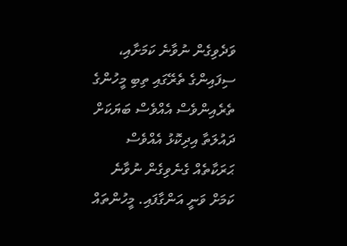ވަދެވިގެން ނުވާނެ ކަމަށާއި، ސިފައިންގެ ތެރޭގައި ތިބި މީހުންގެ ތެރެއިންވެސް އެއްވެސް ބަޔަކަށް ދައުލަތާ އިދިކޮޅު އެއްވެސް ޙަރަކާތެއް ގެނެވިގެން ނުވާނެ ކަމަށް ވަނީ އަންގާފައި. މީހުންތައް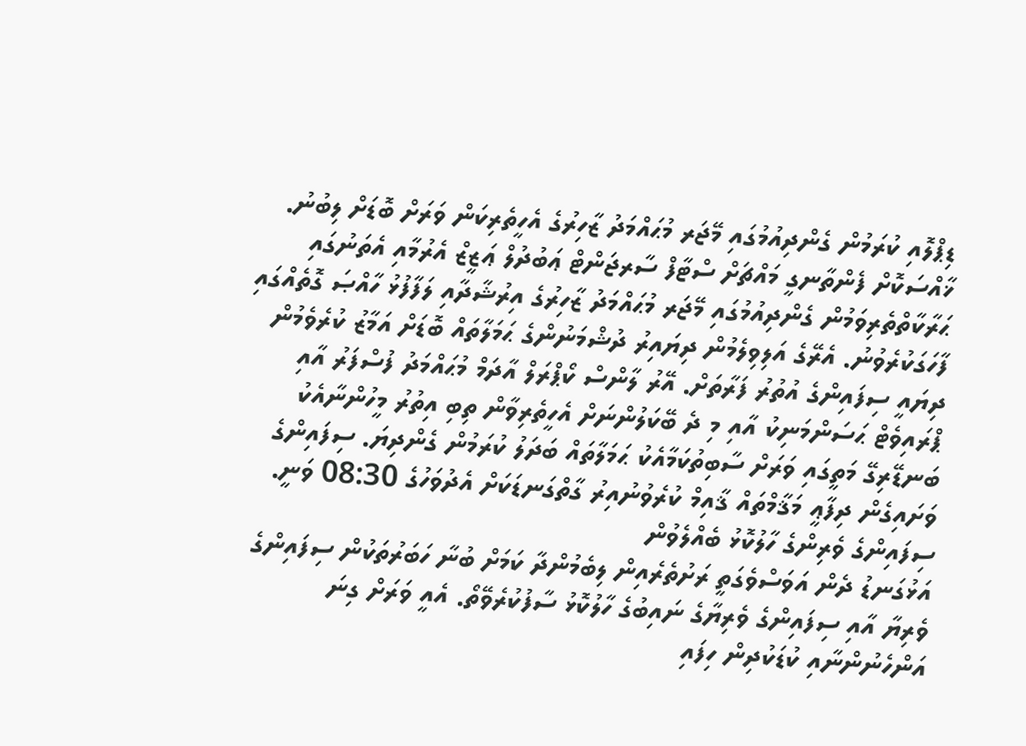ޑިޕްލޮއި ކުރަމުން ގެންދިއުމުގައި މޭޖަރ މުޙައްމަދު ޒާހިރުގެ އެހީތެރިކަން ވަރަށް ބޮޑަށް ލިބުނު. ޚާއްސަކޮށް ފެންތާނގީ މައްޗަށް ސްޓާފް ސާރޖަންޓް ޢަބުދުލް ޢަޒީޒް އެރުމާއި އެތަނުގައި ޙަރާކާތްތެރިވަމުން ގެންދިއުމުގައި މޭޖަރ މުޙައްމަދު ޒާހިރުގެ އިރުޝާދާއި ލަފާފުޅު ހާއްޞަ ގޮތެއްގައި ފާހަގަކުރެވުނު. އެރޭގެ އަލިވިލެމުން ދިޔައިރު ދުޝްމަނުންގެ ޙަމަލާތައް ބޮޑަށް އަމާޒު ކުރެވެމުން ދިޔައީ ސިފައިންގެ އުތުރު ފަރާތަށް. އޭރު ލާންސް ކޯޕްރަލް އާދަމް މުޙައްމަދު ފުސްފަރު އާއި ޕްރައިވެޓް ޙަސަންމަނިކު އާއި މި ދެ ބޭކަލުންނަށް އެހީތެރިވާން ތިބި އިތުރު މީހުންނާއެކު ބަނޑޭރިގޭ މަތީގައި ވަރަށް ސާބިތުކަމާއެކު ޙަމަލާތައް ބަދަލު ކުރަމުން ގެންދިޔަ. ސިފައިންގެ ވަށައިގެން ދިފާޢީ މަޤާމްތައް ޤާއިމް ކުރެވުނުއިރު ގާތްގަނޑަކަށް އެދުވަހުގެ 08:30 ވަނީ.
ސިފައިންގެ ވެރިންގެ ހާލުކޮޅު ބެއްލެވުން
އަޅުގަނޑު ދެން އަވަސްވެގަތީ ރަށުތެރެއިން ލިބެމުންދާ ކަމަށް ބުނާ ހަބަރުތަކުން ސިފައިންގެ ވެރިޔާ އާއި ސިފައިންގެ ވެރިޔާގެ ނައިބުގެ ހާލުކޮޅު ސާފުކުރެވޭތޯ. އެއީ ވަރަށް ގިނަ އަންހެނުންނާއި ކުޑަކުދިން ހިފައި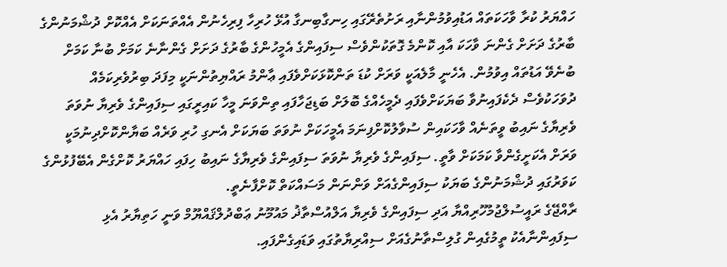ހައްޔަރު ކުރާ ވާހަކަތައް އަޑުއިވުމުންނާއި ރަށުތެރޭގައި ހިނގާބިނގާ އުޅޭ ހުރިހާ ފިރިހެނުން އެއްތަނަކަށް އެއްކޮށް ދުޝްމަނުންގެ ބާރުގެ ދަށަށް ގެންނަ ވާހަކަ އާއި ކޮންމެ ގޮތަކުންވެސް ސިފައިންގެ އެމީހުންގެ ބާރުގެ ދަށަށް ގެންނާނެ ކަމަށް ބުނާ ކަމަށް ބުނެވޭ އަޑުތައް އިވުމުން. އެހެނީ މާލެއަކީ ވަރަށް ކުޑަ ތަންކޮޅަކަށްވެފައި ޢާންމު ރައްޔިތުންނަކީ މިފަދަ ބިރުވެރިކަމެއް ދުވަހަކުވެސް ދެކެފައިނުވާ ބަޔަކަށްވެފައި ދެމީހެއްގެ ބޮލަށް ބަޑިޖަހާފައި ތިންވަނަ މީހާ ކައިރީގައި ސިފައިންގެ ވެރިޔާ ނުވަތަ ވެރިޔާގެ ނައިބު ވީތަނެއް ވާހަކައިން ސުވާލުކޮށްފިނަމަ އެމީހަކަށް ނުވަތަ ބަޔަކަށް އެނގި ހުރި ވަރެއް ބަޔާންކޮށްދިނުމަކީ ވަރަށް އެކަށީގެންވާ ކަމަކަށް ވާތީ. ސިފައިންގެ ވެރިޔާ ނުވަތަ ސިފައިންގެ ވެރިޔާގެ ނައިބު ހިފައި ހައްޔަރު ކޮށްގެން އެބޭފުޅުންގެ ކަވަރުގައި ދުޝްމަނުންގެ ބަޔަކު ސިފައިންގެއަށް ވަންނަން މަސައްކަތް ކޮށްފާނެތީ.
ރާއްޖޭގެ ރައީސުލްޖުމުހޫރިއްޔާ އަދި ސިފައިންގެ ވެރިޔާ އަލްއުސްތާޛު މައުމޫނު ޢަބްދުލްޤައްޔޫމް ވަނީ ހަތިޔާރު އެޅި ސިފައިންނާއެކު ތީމުގެއިން ގުލިސްތާނުގެއަށް ސިއްރިޔާތުގައި ވަޑައިގެންފައި.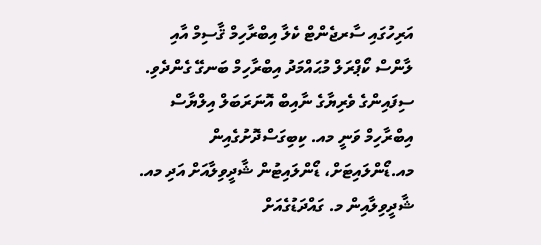އަރިހުގައި ސާރޖެންޓް ކެލާ އިބްރާހިމް ޤާސިމް އާއި ލާންސް ކޯޕްރަލް މުޙައްމަދު އިބްރާހިމް ބަނގޭ ގެންދެވި.
ސިފައިންގެ ވެރިޔާގެ ނާއިބް އޮނަރަބަލް އިލްޔާސް އިބްރާހިމް ވަނީ މއ. ކިބިގަސްދޮށުގެއިން މއ.ޑޯންލައިޓަށް، ޑޯންލައިޓުން ޝާދީވިލާއަށް އަދި މއ. ޝާދީވިލާއިން މ. ގައްދަޑުގެއަށް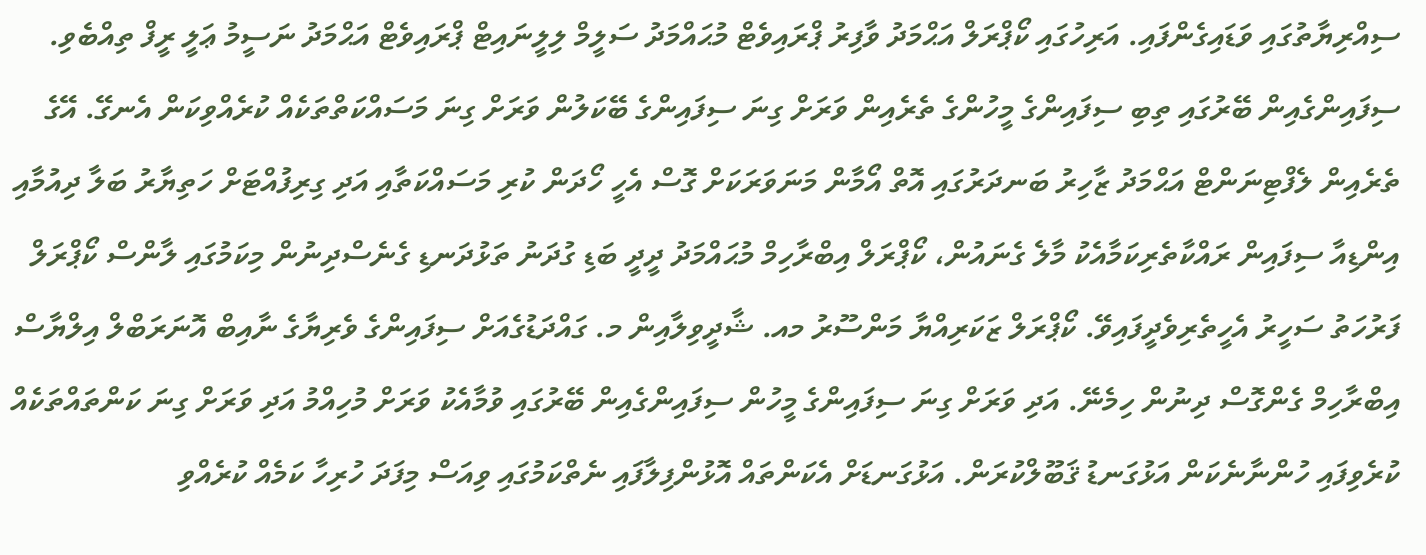ސިއްރިޔާތުގައި ވަޑައިގެންފައި. އަރިހުގައި ކޯޕްރަލް އަޙްމަދު ވާފިރު ޕްރައިވެޓް މުޙައްމަދު ސަލީމް ލިލީނައިޓް ޕްރައިވެޓް އަޙްމަދު ނަސީމު ޢަލީ ރީފް ތިއްބެވި.
ސިފައިންގެއިން ބޭރުގައި ތިބި ސިފައިންގެ މީހުންގެ ތެރެއިން ވަރަށް ގިނަ ސިފައިންގެ ބޭކަލުން ވަރަށް ގިނަ މަސައްކަތްތަކެއް ކުރެއްވިކަން އެނގޭ. އޭގެ ތެރެއިން ލެފްޓިނަންޓް އަޙްމަދު ޒާހިރު ބަނދަރުގައި އޮތް އޯމާން މަނަވަރަކަށް ގޮސް އެހީ ހޯދަން ކުރި މަސައްކަތާއި އަދި ގިރިފުއްޓަށް ހަތިޔާރު ބަލާ ދިއުމާއި އިންޑިއާ ސިފައިން ރައްކާތެރިކަމާއެކު މާލެ ގެނައުން، ކޯޕްރަލް އިބްރާހިމް މުޙައްމަދު ދީދީ ބަޑި ގުދަނު ތަޅުދަނޑި ގެނެސްދިނުން މިކަމުގައި ލާންސް ކޯޕްރަލް ފަރުހަތު ސަހީރު އެހީތެރިވެދީފައިވޭ. ކޯޕްރަލް ޒަކަރިއްޔާ މަންސޫރު މއ. ޝާދީވިލާއިން މ. ގައްދަޑުގެއަށް ސިފައިންގެ ވެރިޔާގެ ނާއިބް އޮނަރަބްލް އިލްޔާސް އިބްރާހިމް ގެންގޮސް ދިނުން ހިމެނޭ. އަދި ވަރަށް ގިނަ ސިފައިންގެ މީހުން ސިފައިންގެއިން ބޭރުގައި ވުމާއެކު ވަރަށް މުހިއްމު އަދި ވަރަށް ގިނަ ކަންތައްތަކެއް ކުރެވިފައި ހުންނާނެކަން އަޅުގަނޑު ޤަބޫލްކުރަން. އަޅުގަނޑަށް އެކަންތައް އޮޅުންފިލާފައި ނެތްކަމުގައި ވިއަސް މިފަދަ ހުރިހާ ކަމެއް ކުރެއްވި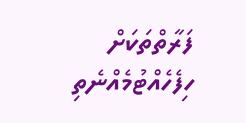ފަރާތްތަކަށް ހިފެހެއްޓުމެއްނެތި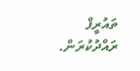ތައުރީފް ރައްދުކުރަން.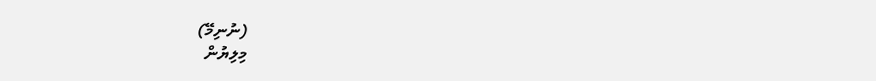(ނުނިމޭ)
މިލިޔުން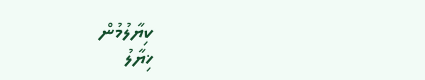ކިޔާލުމުން
ޚިޔާލު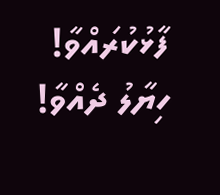ފާޅުކުރައްވާ!
ހިޔާލު ދެއްވާ!